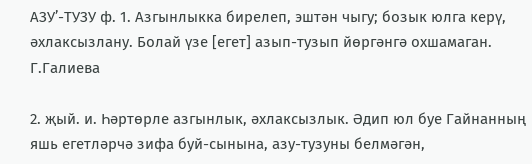АЗУ’-ТУЗУ ф. 1. Азгынлыкка бирелеп, эштән чыгу; бозык юлга керү, әхлаксызлану. Болай үзе [егет] азып-тузып йөргәнгә охшамаган. Г.Галиева

2. җый. и. Һәртөрле азгынлык, әхлаксызлык. Әдип юл буе Гайнанның яшь егетләрчә зифа буй-сынына, азу-тузуны белмәгән,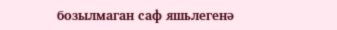бозылмаган саф яшьлегенә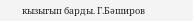кызыгып барды. Г.Бәширов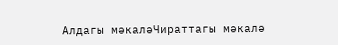Алдагы мәкаләЧираттагы мәкалә